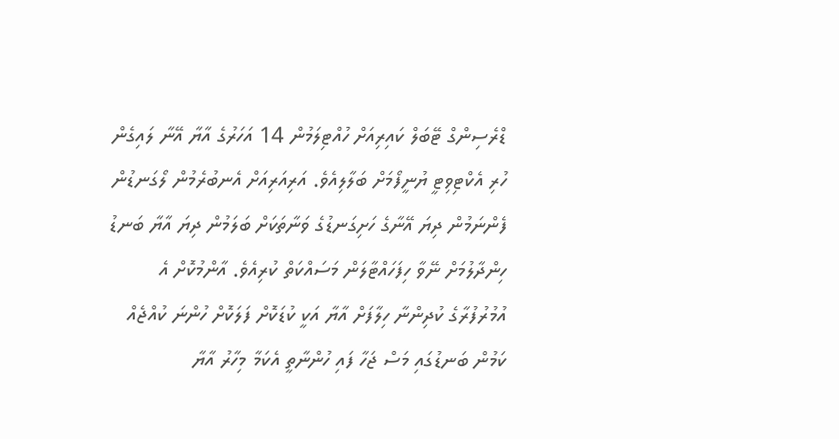ޑްރެސިންގް ޓޭބަލް ކައިރިއަށް ހުއްޓިލަމުން 14 އަހަރުގެ އާޔާ އޭނާ ލައިގެން ހުރި އެކްޓިވިޓީ ޔުނީފޯމަށް ބަލާލިއެވެ. އަރިއަރިއަށް އެނބުރެމުން ލޯގަނޑުން ފެންނަމުން ދިޔަ އޭނާގެ ހަށިގަނޑުގެ ވަނާތަކަށް ބަލަމުން ދިޔަ އާޔާ ބަނޑު ހިންދާލުމަށް ނޭވާ ހިފަހައްޓާލަން މަސައްކަތް ކުރިއެވެ. އާންމުކޮށް އެ އުމުރުފުރާގެ ކުދިންނާ ހިލާފަށް އާޔާ އަކީ ކުޑަކޮށް ފަލަކޮށް ހުންނަ ކުއްޖެއް ކަމުން ބަނޑުގައި މަސް ޖަހާ ފައި ހުންނާތީ އެކަމާ މިހާރު އާޔާ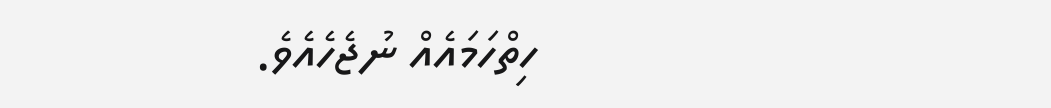ހިތްހަމައެއް ނުޖެހެއެވެ.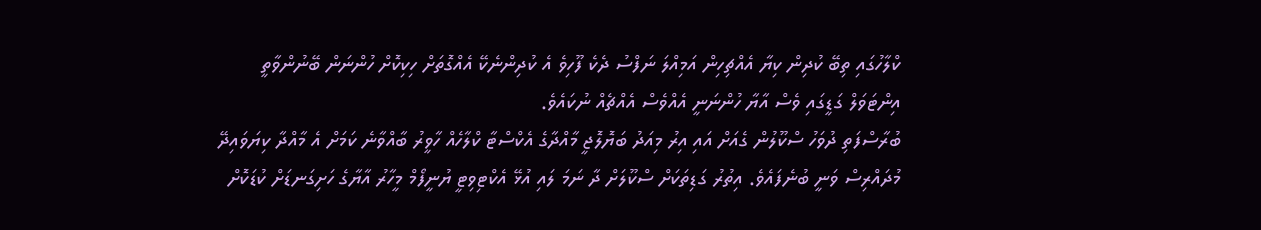ކްލާހުގައި ތިބޭ ކުދިން ކިޔާ އެއްޗިހިން އަމިއްލަ ނަފްސު ދެކެ ފޫހިވެ އެ ކުދިންނެކޭ އެއްގޮތަށް ހިކިކޮށް ހުންނަން ބޭނުންވާތީ އިންޓަވަލް ގަޑީގައި ވެސް އާޔާ ހުންނަނީ އެއްވެސް އެއްޗެއް ނުކައެވެ.
ބުރާސްފަތި ދުވަހު ސްކޫލުން ގެއަށް އައި އިރު މިއަދު ބަޔޮލޮޖީ މާއްދާގެ އެކްސްޓާ ކްލާހެއް ހާވީރު ބާއްވާނެ ކަމަށް އެ މާއްދާ ކިޔަވައިދޭ މުދައްރިސް ވަނީ ބުނެފައެވެ. އިތުރު ގަޑިތަކަށް ސްކޫލަށް ދާ ނަމަ ލައި އުޅޭ އެކްޓިވިޓީ ޔުނީފޯމް މީހާރު އާޔާގެ ހަށިގަނޑަށް ކުޑަކޮށް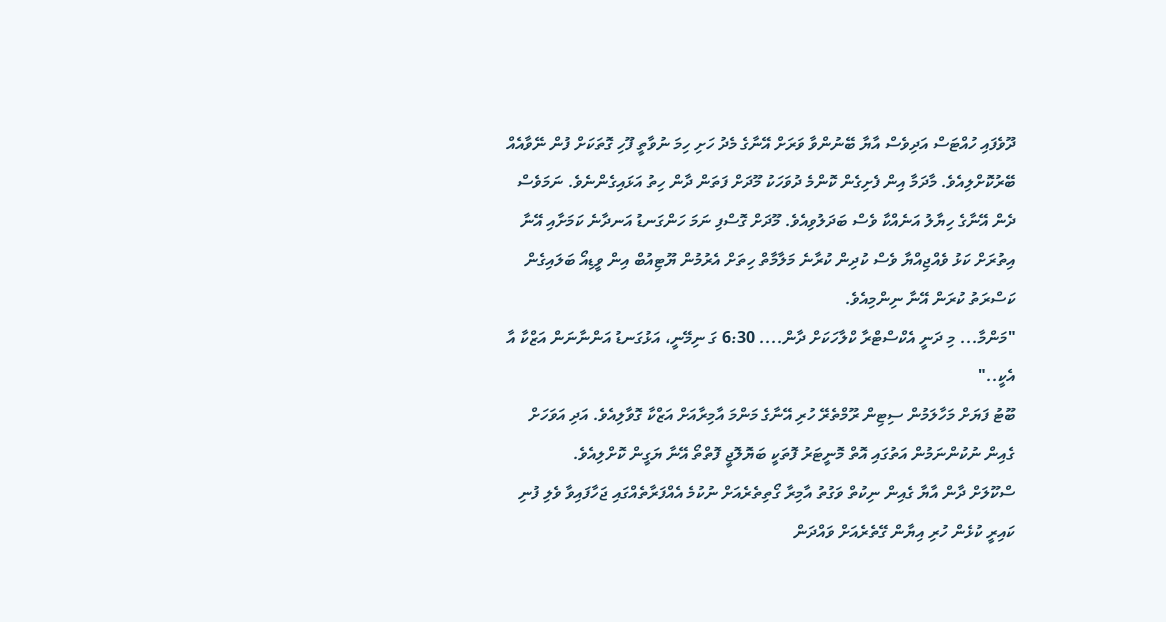ދޫވެފައި ހުއްޓަސް އަދިވެސް އާޔާ ބޭނުންވާ ވަރަށް އޭނާގެ މެދު ހަށި ހިމަ ނުވާތީ ފޫހި ގޮތަކަށް ފުން ނޭވާއެއް ބޭރުކޮށްލިއެވެ. މާދަމާ އިން ފެށިގެން ކޮންމެ ދުވަހަކު މޫދަށް ފަތަން ދާން ހިތު އަޅައިގެންނެވެ. ނަމަވެސް ދެން އޭނާގެ ހިޔާލު އަނެއްކާ ވެސް ބަދަލުވިއެވެ. މޫދަށް ގޮސްފި ނަމަ ހަންގަނޑު އަނދާނެ ކަމަށާއި އޭނާ އިތުރަށް ކަޅު ވެއްޖިއްޔާ ވެސް ކުދިން ކުރާނެ މަލާމާތް ހިތަށް އެރުމުން ޔޫޓިއުބް އިން ވީޑިއޯ ބަލައިގެން ކަސްރަތު ކުރަން އޭނާ ނިންމިއެވެ.
"މަންމާ... މި ދަނީ އެކްސްޓްރާ ކްލާހަކަށް ދާން.... 6:30 ގަ ނިމޭނީ، އަޅުގަނޑު އަންނާނަން އަޒްކާ އާ އެކީ.."
ބޫޓު ފަޔަށް މަހާލަމުން ސިޓިން ރޫމްތެރޭ ހުރި އޭނާގެ މަންމަ އާމިރާއަށް އަޒްކާ ގޮވާލިއެވެ. އަދި އަވަހަށް ގެއިން ނުކުންނަމުން އަތުގައި އޮތް މޮނީޓަރު ފޮތަކީ ބަޔޮލޮޖީ ފޮތްތޯ އޭނާ ޔަގީން ކޮށްލިއެވެ.
ސްކޫލަށް ދާން އާޔާ ގެއިން ނިކުތް ވަގުތު އާމިރާ ގޯތިތެރެއަށް ނުކުމެ އެއްފަރާތެއްގައި ޖަހާފައިވާ ވެލި ފުނި ކައިރީ ކުޅެން ހުރި އިޔާން ގޭތެރެއަށް ވައްދަން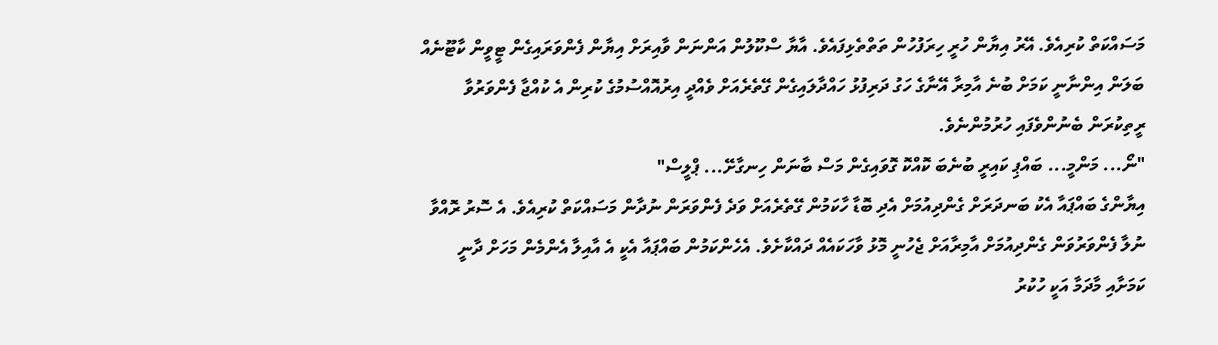މަސައްކަތް ކުރިއެވެ. އޭރު އިޔާން ހުރީ ހިރަފުހުން ތަތްތެޅިފައެވެ. އާޔާ ސްކޫލުން އަންނަން ވާއިރަށް އިޔާން ފެންވަރައިގެން ޓީވީން ކާޓޫނެއް ބަލަން އިންނާނީ ކަމަށް ބުނެ އާމިރާ އޭނާގެ ހަގު ދަރިފުޅު ހައްދާލައިގެން ގޭތެރެއަށް ވެއްދީ އިރުއޮއްސުމުގެ ކުރިން އެ ކުއްޖާ ފެންވަރުވާ ރީތިކުރަން ބެނުންވެފައި ހުރުމުންނެވެ.
"ނޯ... މަންމީ... ބައްޕި ކައިރީ ބުނެބަ ކޮއްކޮ ގޮވައިގެން މަސް ބާނަން ހިނގާށޭ... ޕްލީސް"
އިޔާންގެ ބައްޕައާ އެކު ބަނދަރަށް ގެންދިއުމަށް އެދި ބޮޑާ ހާކަމުން ގޭތެރެއަށް ވަދެ ފެންވަރަން ނުދާން މަސައްކަތް ކުރިއެވެ. އެ ސޮރު ރޮއްވާ ނުލާ ފެންވަރުވަން ގެންދިއުމަށް އާމިރާއަށް ޖެހުނީ މޮޅު ވާހަކައެއް ދައްކާށެވެ. އެހެންކަމުން ބައްޕައާ އެކީ އެ އާއިލާ އެންމެން މަހަށް ދާނީ ކަމަށާއި މާދަމާ އަކީ ހުކުރު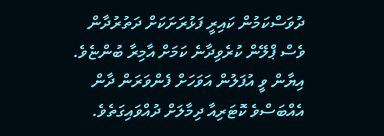ދުވަސްކަމުން ކައިރީ ފަޅުރަށަކަށް ދަތުރުދާން ވެސް ޕްލޭން ކުރެވިދާނެ ކަމަށް އާމިރާ ބުންޏެވެ. އިޔާން ވީ އުފަލުން އަވަހަށް ފެންވަރަން ދާން އެއްބަސްވެ ކޮޓަރިއާ ދިމާލަށް ދުއްވައިގަތެވެ.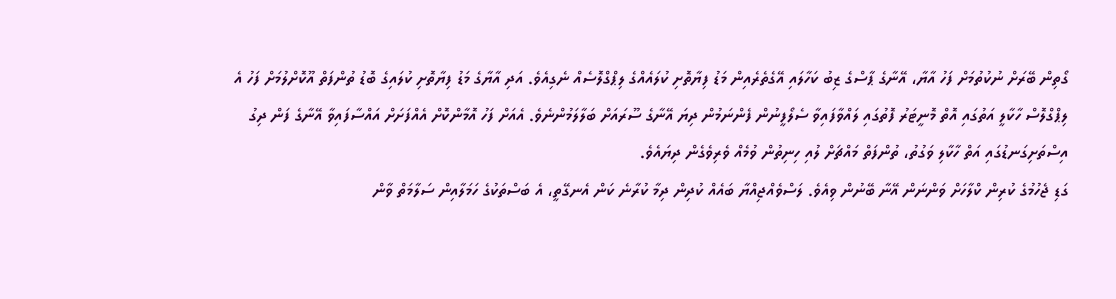ގޯތިން ބޭރަށް ނުކުތުމަށް ފަހު އާޔާ، އޭނާގެ ޕާސްގެ ޒިބު ކަހާލައި އޭގެތެރެއިން މަޑު ފިޔާތޮށި ކުލައެއްގެ ލިޕްގްލޮސެއް ނެގިއެވެ. އަދި އާޔާގެ މަޑު ފިޔާތޮށި ކުލައިގެ ބޮޑު ތުންފަތް އޫކޮށްލުމަށް ފަހު އެ ލިޕްގްލޮސް ހާކާލީ އަތުގައި އޮތް މޮނީޓަރު ފޮތުގައި ލައްވާފައިވާ ސެލޯފީނުން ފެންނަމުން ދިޔަ އޭނާގެ ސޫރައަށް ބަލާލަމުންނެވެ. އެއަށް ފަހު އޮމާންކޮށް އެއްފަށަށް އައްސާފައިވާ އޭނާގެ ފަން ދިގު އިސްތަށިގަނޑުގައި އަތް ހާކާލި ވަގުތު، ތުންފަތް މައްޗަށް ލުއި ހިނިތުން ވުމެއް ވެރިވެގެން ދިޔައެވެ.
ގަޑި ޖެހުމުގެ ކުރިން ކްލާހަށް ވަންނަން އޭނާ ބޭނުން ވިއެވެ. ލަސްވެއްޖިއްޔާ ބައެއް ކުދިން ދިމާ ކުރާނެ ކަން އެނގޭތީ، އެ ބަސްތަކުގެ ހަމަލާއިން ސަލާމަތް ވާން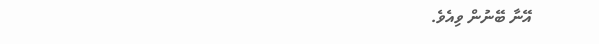އޭނާ ބޭނުން ވިއެވެ.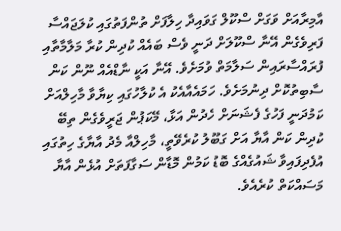އާމިރާއަށް ވަގަށް ސްކޫލް ގަވައިދާ ހިލާފަށް ތުންފަތުގައި ކުލަޖައްސާ ފަރިވެގެން އޭނާ ސްކޫލަށް ދަނީ ވެސް ބައެއް ކުދިން ކުރާ މަލާމާތާއި ފުރައްސާރައިން ސަލާމަތް ވުމަށެވެ. އޭނާ އަކީ ނާޑްއެއް ނޫން ކަން ސާބިތުކޮށް ދިނުމަށެވެ. ހަމައެއާއެކު އެ ކުލާހުގައި ކިޔާވާ މާހިލްއަށް ކަމުދަނީ ފަހުގެ ފެޝަނަށް ހެދުން އަޅާ، މޭކަޕުން ޖަރީވެގެން ތިބޭ ކުދިން ކަން އާޔާ އަށް ގަބޫލު ކުރެވޭތީ، މާހިލްއާ މެދު އާޔާގެ ހިތުގައި އުފެދިފައިވާ ޝައުގެއްގެ ބޮޑު ކަމުން މޮޑާން ސަގާފަތަށް އުޅެން އާޔާ މަސައްކަތް ކުރެއެވެ.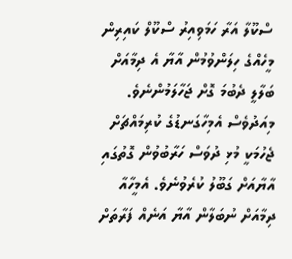ސްކޫލާ އަރާ ހަމަވިއިރު ސްކޫލް ކައިރިން މީހެއްގެ ހިލަންވުމުން އާޔާ އެ ދިމާއަށް ބަލާލީ ދެބުމަ ގޮށް ޖަހާލަމުންނެވެ. މިއަދުވެސް އެމިހާގަނޑުގެ ކުރިމައްޗަށް ޖެހުމަކީ މުޅި ދުވަސް ހަރާބުވުން ގޮތުގައި އާޔާއަށް ގަބޫލު ކުރެވުނެވެ. އެމީހާއާ ދިމާއަށް ނުބަލާން އާޔާ އަނެއް ފަރާތަށް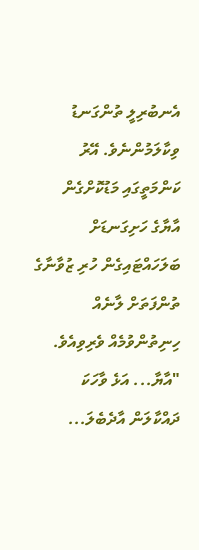އެނބުރިލީ ތުންގަނޑު ވިކާލަމުންނެވެ. އޭރު ކަންމަތީގައި މަޑުކޮށްގެން އާޔާގެ ހަށިގަނޑަށް ބަލަހައްޓައިގެން ހުރި ޒުވާނާގެ ތުންފަތަށް ލާނެއް ހިނިތުންވުމެއް ވެރިވިއެވެ.
"އާޔާ... އަޅެ ވާހަކަ ދައްކާލަން އާދެބެލަ...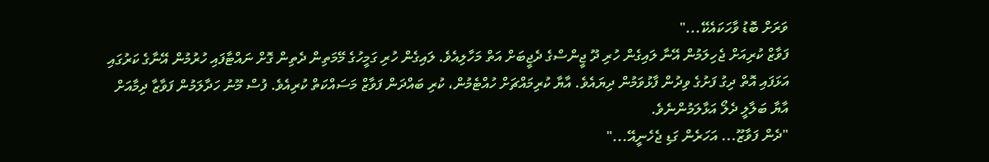ވަރަށް ބޮޑު ވާހަކައެކޭ..."
ފަވާޒް ކުރިއަށް ޖެހިލަމުން އޭނާ ލައިގެން ހުރި ދޫ ޖީންސްގެ ދެޖީބަށް އަތް މަހާލިއެވެ. ލައިގެން ހުރި ގަމީހުގެ މޭމަތިން ދެތިން ގޮށް ނައްޓާފައި ހުރުމުން އޭނާގެ ކަރުގައި އަޅަފައި އޮތް ދިގު ފަށުގެ ވިދުން ފާޅުވަމުން ދިޔައެވެ. އާޔާ ކުރިމައްޗަށް ހުއްޓެމުން، ކުރި ބައްދަން ފަވާޒް މަސައްކަތް ކުރިއެވެ. ފުސް މޫނު ހަދާލަމުން ފަވާޒާ ދިމާއަށް އާޔާ ބަލާލީ ދެލޯ އަޅާލަމުންނެވެ.
"ދެން ފަވާޒޫ... އަހަރެން ގަޑި ޖެހެނީއޭ..."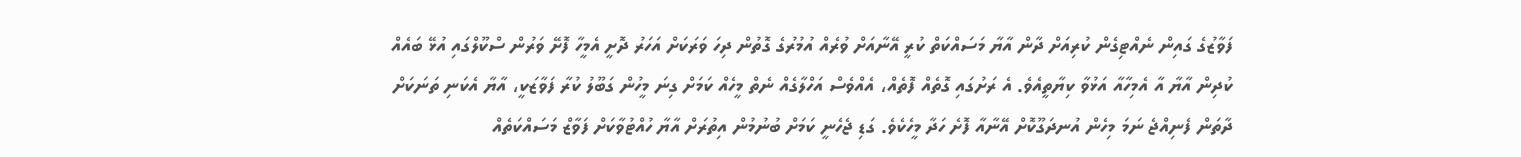ފަވާޒުގެ ގައިން ނެއްޓިގެން ކުރިއަށް ދާން އާޔާ މަސައްކަތް ކުރީ އޭނާއަށް ވުރެއް އުމުރުގެ ގޮތުން ދިހަ ވަރަކަށް އަހަރު ދޮށީ އެމީހާ ފޮށޭ ވަރުން ސްކޫލްގައި އުޅޭ ބައެއް ކުދިން އާޔާ އާ އެމިހާއާ އަޅުވާ ކިޔާތީއެވެ. އެ ރަށުގައި ގޮތެއް ފޮތެއް، އެއްވެސް އަހްލާގެއް ނެތް މީހެއް ކަމަށް ގިނަ މީހުން ގަބޫލު ކުރާ ފަވާޒަކީ، އާޔާ އެކަނި ތަނަކަށް ދާތަން ފެނިއްޖެ ނަމަ މިހެން އުނދަގޫކޮށް އޭނާއާ ފޮށެ ހަދާ މީހެކެވެ. ގަޑި ޖެހެނީ ކަމަށް ބުނުމުން އިތުރަށް އާޔާ ހުއްޓުވާކަށް ފަވާޒް މަސައްކަތެއް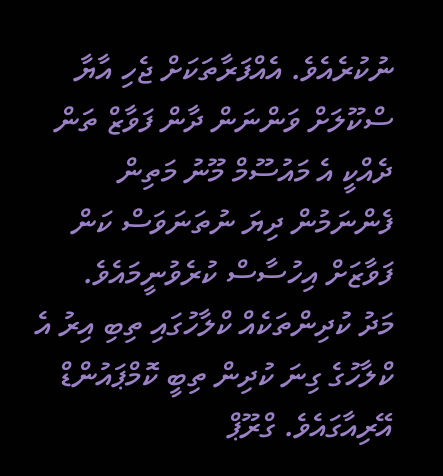ނުކުރެއެވެ. އެއްފަރާތަކަށް ޖެހި އާޔާ ސްކޫލަށް ވަންނަން ދާން ފަވާޒް ތަން ދެއްކީ އެ މައުސޫމް މޫނު މަތިން ފެންނަމުން ދިޔަ ނުތަނަވަސް ކަން ފަވާޒަށް އިހުސާސް ކުރެވުނީމައެވެ.
މަދު ކުދިންތަކެއް ކްލާހުގައި ތިބި އިރު އެ ކްލާހުގެ ގިނަ ކުދިން ތިބީ ކޮމްޕައުންޑް އޭރިއާގައެވެ. ގްރޫޕް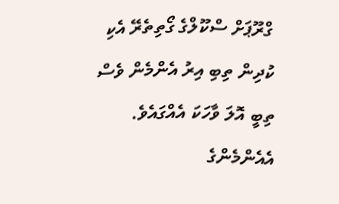ގްރޫޕަށް ސްކޫލްގެ ގޯތިތެރޭ އެކި ކުދިން ތިބި އިރު އެންމެން ވެސް ތިބީ އޮލަ ވާހަކަ އެއްގައެވެ. އެއެންމެންގެ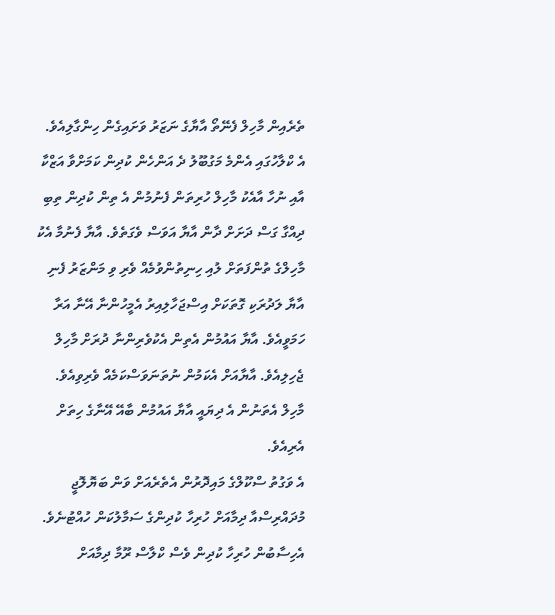ތެރެއިން މާހިލް ފެނޭތޯ އާޔާގެ ނަޒަރު ވަށައިގެން ހިންގާލިއެވެ.
އެ ކްލާހުގައި އެންމެ މަގުބޫލު ދެ އަންހެން ކުދިން ކަމަށްވާ އަޒްކާ އާއި ނުހާ އާއެކު މާހިލް ހުރިތަން ފެނުމުން އެ ތިން ކުދިން ތިބި ދިއްގާ ގަސް ދަށަށް ދާން އާޔާ އަވަސް ވެގަތެވެ. އާޔާ ފެނުމާ އެކު މާހިލްގެ ތުންފަތަށް ލުއި ހިނިތުންވުމެއް ވެރި ވި މަންޒަރު ފެނި އާޔާ ލަދުރަކި ގޮތަކަށް އިސްޖަހާލިއިރު އެމީހުންނާ އޭނާ އަރާ ހަމަވީއެވެ. އާޔާ އައުމުން އެތިން އެކުވެރިންނާ ދުރަށް މާހިލް ޖެހިލިއެވެ. އާޔާއަށް އެކަމުން ނުތަނަވަސްކަމެއް ވެރިވިއެވެ. މާހިލް އެތަނުން އެ ދިޔައީ އާޔާ އައުމުން ބާއޭ އޭނާގެ ހިތަށް އެރިއެވެ.
އެ ވަގުތު ސްކޫލްގެ މައިދޮރުން އެތެރެއަށް ވަން ބަޔޮލޮޖީ މުދައްރިސްއާ ދިމާއަށް ހުރިހާ ކުދިންގެ ސަމާލުކަން ހުއްޓުނެވެ. އެހިސާބުން ހުރިހާ ކުދިން ވެސް ކްލާސް ރޫމާ ދިމާއަށް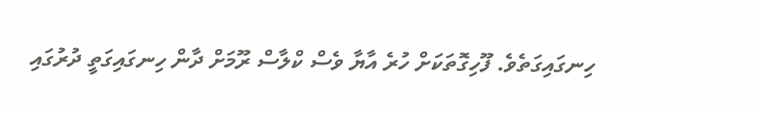ހިނގައިގަތެވެ. ފޫހިގޮތަކަށް ހުރެ އާޔާ ވެސް ކްލާސް ރޫމަށް ދާން ހިނގައިގަތީ ދުރުގައި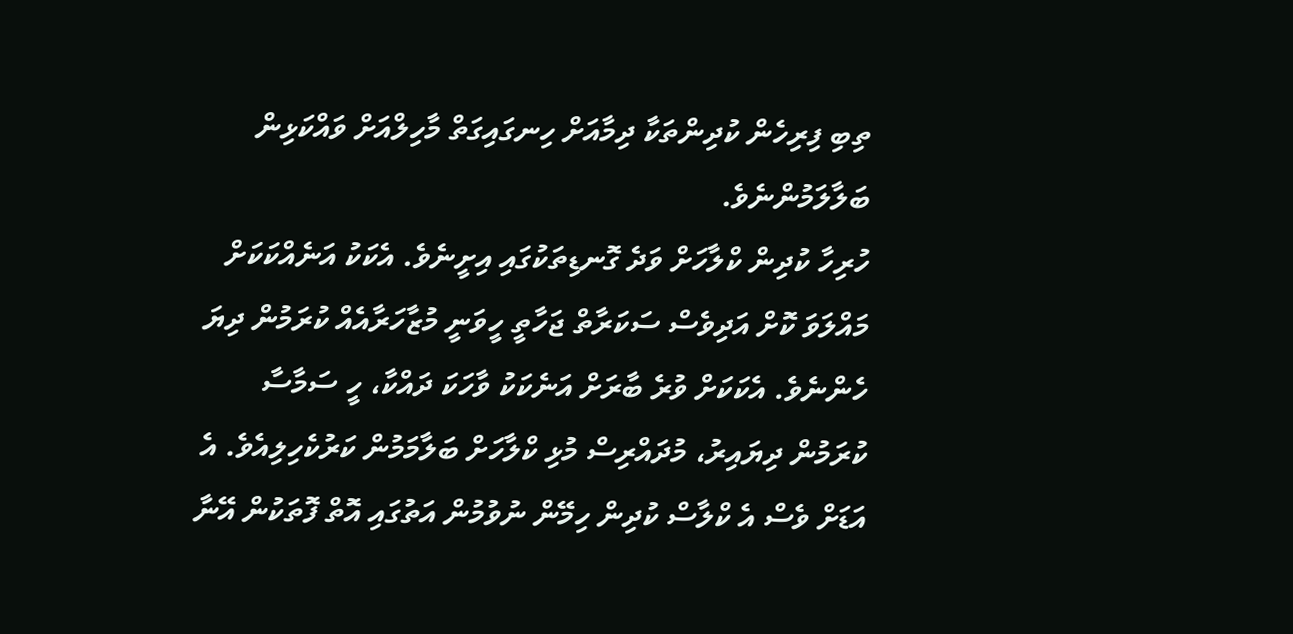ތިބި ފިރިހެން ކުދިންތަކާ ދިމާއަށް ހިނގައިގަތް މާހިލްއަށް ވައްކަޅިން ބަލާލަމުންނެވެ.
ހުރިހާ ކުދިން ކްލާހަށް ވަދެ ގޮނޑިތަކުގައި އިށީނެވެ. އެކަކު އަނެއްކަކަށް މައްލަވަ ކޮށް އަދިވެސް ސަކަރާތް ޖަހާތީ ހީވަނީ މުޒާހަރާއެއް ކުރަމުން ދިޔަ ހެންނެވެ. އެކަކަށް ވުރެ ބާރަށް އަނެކަކު ވާހަކަ ދައްކާ، ހީ ސަމާސާ ކުރަމުން ދިޔައިރު، މުދައްރިސް މުޅި ކްލާހަށް ބަލާމަމުން ކަރުކެހިލިއެވެ. އެ އަޑަށް ވެސް އެ ކްލާސް ކުދިން ހިމޭން ނުވުމުން އަތުގައި އޮތް ފޮތަކުން އޭނާ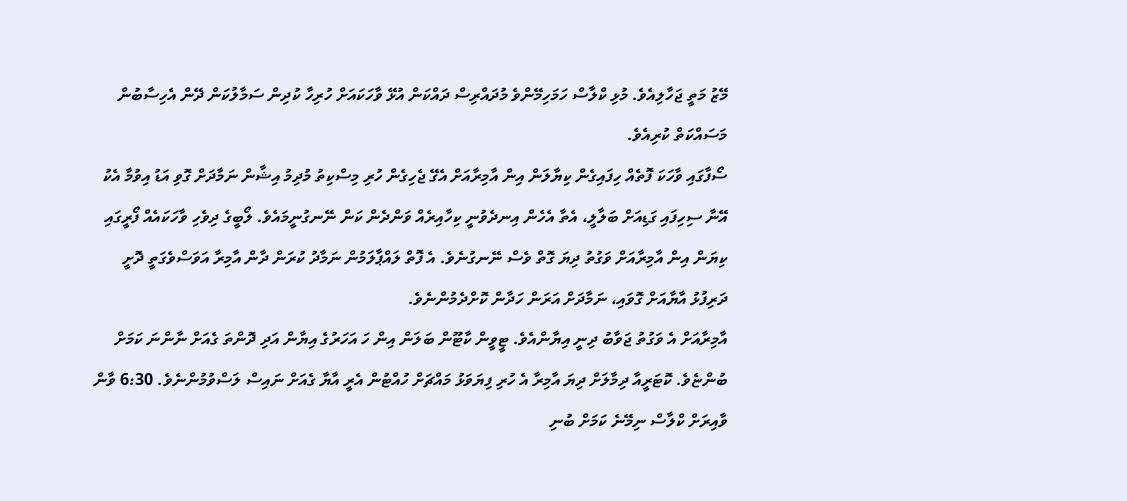މޭޒު މަތީ ޖަހާލިއެވެ. މުޅި ކްލާސް ހަމަހިމޭންވެ މުދައްރިސް ދައްކަން އުޅޭ ވާހަކައަށް ހުރިހާ ކުދިން ސަމާލުކަން ދޭން އެހިސާބުން މަސައްކަތް ކުރިއެވެ.
ސޯފާގައި ވާހަކަ ފޮތެއް ހިފައިގެން ކިޔާލަން އިން އާމިރާއަށް އެގޭ ޖެހިގެން ހުރި މިސްކިތު މުދިމު އިޝާން ނަމާދަށް ގޮވި އަޑު އިވުމާ އެކު އޭނާ ސިހިފައި ގަޑިއަށް ބަލާލީ، އެތާ އެހެން އިނދެވުނީ ކިހާއިރެއް ވަންދެން ކަން ނޭނގުނީމައެވެ. ލޯބީގެ ދިވެހި ވާހަކައެއް ފޯރީގައި ކިޔަން އިން އާމިރާއަށް ވަގުތު ދިޔަ ގޮތް ވެސް ނޭނގުނެވެ. އެ ފޮތް ލައްޕާލަމުން ނަމާދު ކުރަން ދާން އާމިރާ އަވަސްވެގަތީ ދޮށީ ދަރިފުޅު އާޔާއަށް ގޮވައި، ނަމާދަށް އަރަން ހަދާން ކޮށްދެމުންނެވެ.
އާމިރާއަށް އެ ވަގުތު ޖަވާބު ދިނީ އިޔާންއެވެ. ޓީވީން ކާޓޫން ބަލަން އިން ހަ އަހަރުގެ އިޔާން އަދި ދޮންތަ ގެއަށް ނާންނަ ކަމަށް ބުންޏެވެ. ކޮޓަރީއާ ދިމާލަށް ދިޔަ އާމިރާ އެ ހުރި ފިޔަވަޅު މައްޗަށް ހުއްޓުން އެރީ އާޔާ ގެއަށް ނައިސް ލަސްވުމުންނެވެ. 6:30 ވާން ވާއިރަށް ކްލާސް ނިމޭނެ ކަމަށް ބުނި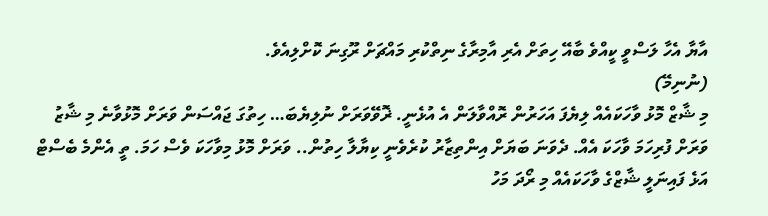އާޔާ އެހާ ލަސްވީ ކީއްވެ ބާއޭ ހިތަށް އެރި އާމިރާގެ ނިތްކުރި މައްޗަށް ރޫގިނަ ކޮށްލިއެވެ.
(ނުނިމޭ)
މި ޝާޒް މޮޅު ވާހަކައެއް ލިޔެފަ އަހަރުން ރޮއްވާލަން އެ އުޅެނީ. ޜޮވޭވަރަށް ނުލިޔެބަ… ހިތުގަ ޖައްސަން ވަރަށް މޮޅުވާނެ މި ޝާޒު
ވަރަށް ފުރިހަމަ ވާހަކަ އެއް. ދެވަނަ ބަޔަށް އިންތިޒާރު ކުރެވެނީ ކިޔާލާ ހިތުން.. ވަރަށް މޮޅު މިވާހަކަ ވެސް ހަމަ. ތީ އެންމެ ބެސްޓް
އަޅެ ފައިނަލީ ޝާޒްގެ ވާހަކައެއް މި ރޯދަ މަހު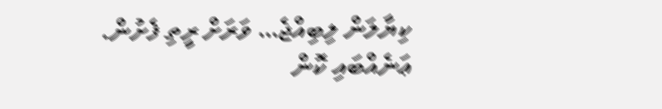ކިޔާލަން ލިބިއްޖެ… ވަރަށް ރީތި ފެށުން. ޢަނެއްބައި ކޮން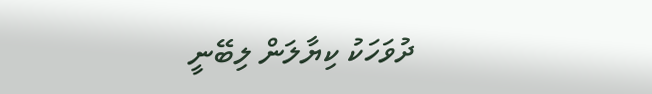ދުވަހަކު ކިޔާލަން ލިބޭނީ